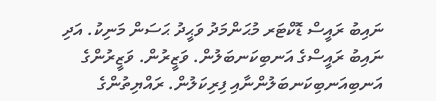ނައިބު ރައީސް ޑޮކްޓަރ މުޙަންމަދު ވަޙީދު ޙަސަން މަނިކު. އަދި ނައިބު ރައީސްގެ އަނބިކަނބަލުން. ވަޒީރުން. ވަޒީރުންގެ އަނބިއަނބިކަނބަލުންނާއި ފިރިކަލުން. ރައްޔިތުންގެ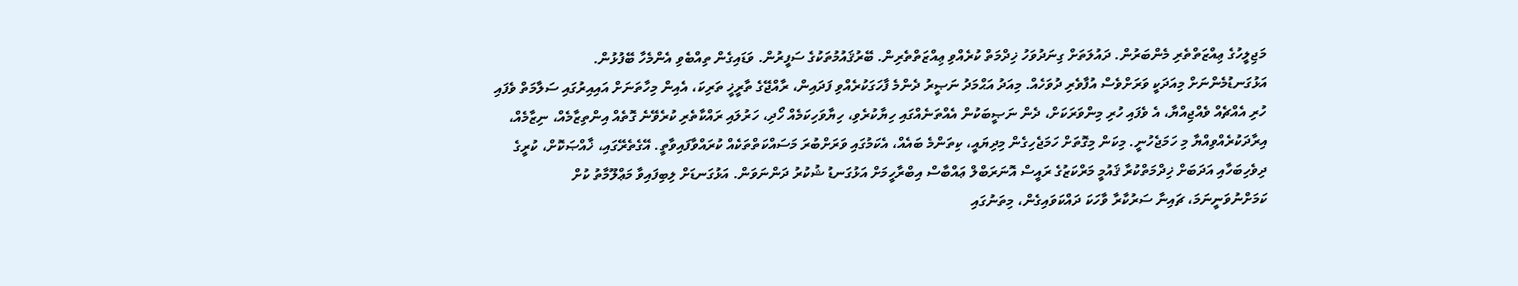މަޖިލީހުގެ ޢިއްޒަތްތެރި މެންބަރުން. ދައުލަތަށް ގިނަދުވަހު ޚިދްމަތް ކުރެއްވި ޢިއްޒަތްތެރިން. ބޭރުޤައުމުތަކުގެ ސަފީރުން. ވަޑައިގެން ތިއްބެވި އެންމެހާ ބޭފުޅުން.
އަޅުގަނޑުމެންނަށް މިއަދަކީ ވަރަށްވެސް އުފާވެރި ދުވަހެއް. މިއަދު އަޙްމަދު ނަޞީރު ދެންމެ ފާހަގަކުރެއްވި ފަދައިން، ރާއްޖޭގެ ތާރީޚީ ތަރިކަ، އެއިން މިހާތަނަށް އައިއިރުގައި ސަލާމަތް ވެފައި ހުރި އެއްޗެއް ވެއްޖިއްޔާ، އެ ވެފައި ހުރި މިންވަރަކަށް، ދެން ނަޞީބަކުން އެއްތަނެއްގައި ހިޔާކުރެވި، ހިޔާވަހިކަމެއް ހޯދި، ހަރުލައި ރައްކާތެރި ކުރެވޭނެ ގޮތެއް އިންތިޒާމެއް، ނިޒާމެއް، އިރާދަކުރެއްވިއްޔާ މި ހަމަޖެހުނީ. މިކަން މިގޮތަށް ހަމަޖެހިގެން މިދިޔައީ، ކިތަންމެ ބައެއް، އެކަމުގައި ވަރަށްބުރަ މަސައްކަތްތަކެއް ކުރައްވާފައިވާތީ. އޭގެތެރޭގައި، ޚާއްޞަކޮށް، ކުރީގެ ދިވެހިބަހާއި އަދަބަށް ޚިދްމަތްކުރާ ޤައުމީ މަރްކަޒުގެ ރައީސް އޮނަރަބްލް ޢައްބާސް އިބްރާހީމަށް އަޅުގަނޑު ޝުކުރު ދަންނަވަން. އަޅުގަނޑަށް ލިބިފައިވާ މަޢްލޫމާތު ކުށް ކަމަށްނުވަނީނަމަ، ޗައިނާ ސަރުކާރާ ވާހަކަ ދައްކަވައިގެން، މިތަނުގައި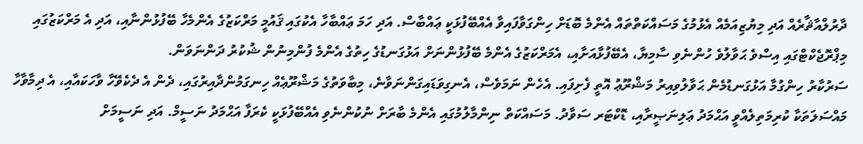ދާރުލްއާޘާރެއް އަދި މިޔުޒިއަމެއް އެޅުމުގެ މަސައްކަތްތައް އެންމެ ބޮޑަށް ހިންގަވާފައިވާ އެއްބޭފުޅަކީ ޢައްބާސް. އަދި ހަމަ ޢައްބާހާ އެކުގައި ޤައުމީ މަރްކަޒުގެ އެންމެހާ ބޭފުޅުންނާއި، އަދި އެ މަރްކަޒުގައި މިޕްރޮޖެކްޓްގައި އިސްވެ ޙަވާލުވެ ހުންނެވި ސާމިޔާ، އެބޭފުޅާއަށާއި، އެމަރްކަޒުގެ އެންމެ ބޭފުޅުންނަށް އަޅުގަނޑުގެ ހިތުގެ އެންމެ ފުންމިނުން ޝުކުރު ދަންނަވަން.
ސަރުކާރު ހިންގުމާ އަޅުގަނޑުމެން ޙަވާލުވިއިރު މަޝްރޫޢު އޮތީ ފެށިފައި. އެހެން ނަމަވެސް، އެނގިވަޑައިގަންނަވާނެ، މިބާވަތުގެ މަޝްރޫޢެއް ހިނގަމުންދާއިރުގައި، ދެން އެ ދެކެވޭހާ ވާހަކައާއި، އެ ދިމާވާހާ މައްސަލަތަކާ ކުރިމަތިލެއްވީ އަޙްމަދު ޢަލިނަޞީރާއި، ޑޮކްޓަރ ސަވާދު. މަސައްކަތް ނިންމާލުމުގައި އެންމެ ބާރަށް ނުކުންނެވި އެއްބޭފުޅަކީ ކެރަފާ އަޙްމަދު ނަސީމް. އަދި ނަސީމަށް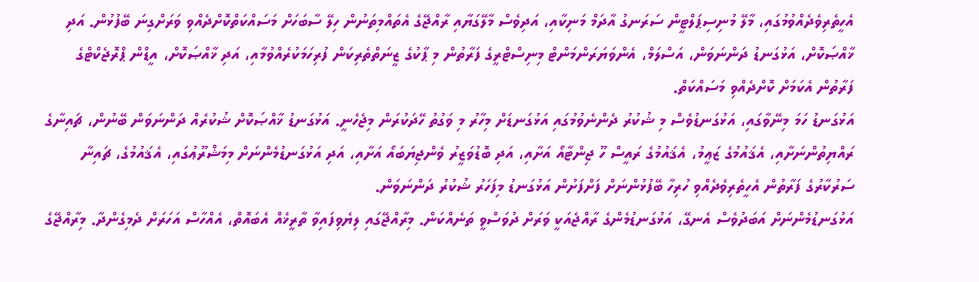އެހީތެރިވެދެއްވުމުގައި، މާލޭ މުނިސިޕަލްޓީން ސަރަނގު އާދަމް މަނިކާއި، އަދިވެސް މާލޭގަޔާއި ރާއްޖޭގެ އެތައްމިތަނުން ހިލޭ ސާބަހަށް މަސައްކަތްކޮށްދެއްވި ވަރަށްގިނަ ބޭފުޅުން. އަދި ޚާއްޞަކޮށް، އަޅުގަނޑު ދަންނަވަން، އަސްލަމް، އެންވަޔަރަންމަންޓް މިނިސްޓްރީގެ ފަރާތުން މި ޕާކުގެ ޒީނަތްތެރިކަން ފުރިހަމަކުރެއްވުމާއި، އަދި ޚާއްޞަކޮށް، އީޑްން ޕްރޮޖެކްޓްގެ ފަރާތުން އެކަމަށް ކޮށްދެއްވި މަސައްކަތް.
އަޅުގަނޑު ހަމަ މިނޭވާގައި، އަޅުގަނޑުވެސް މި ޝުކުރު ދެންނެވުމުގައި އަޅުގަނޑަށް މިހާރު މި ވަގުތު ހޭދަކުރަން މިޖެހެނީ. އަޅުގަނޑު ޚާއްޞަކޮށް ޝުކުރެއް ދަންނަވަން ބޭނުން، ޗައިނާގެ ރައްޔިތުންނަށާއި، އެޤައުމުގެ ޒަޢީމު، އެޤައުމުގެ ރައީސް ހޫ ޖިންޓާއޯ އަށާއި، އަދި ބޮޑުވަޒީރު ވެންޖިޔަބައޯ އަށާއި، އަދި އަޅުގަނޑުމެންނަށް މިމަޝްރޫޢުގައި، އެޤައުމުގެ، ޗައިނާ ސަރުކާރުގެ ފަރާތުން އެހީތެރިވެދެއްވި ހުރިހާ ބޭފުޅުންނަށް ފަށްފަށުން އަޅުގަނޑު މިފަހަރު ޝުކުރު ދަންނަވަން.
އަޅުގަނޑުމެންނަށް އަބަދުވެސް އެނގޭ، އަޅުގަނޑުމެންގެ ރާއްޖެއަކީ ވަރަށް ދުވަސްވީ ތަނެއްކަން. މިރާއްޖޭގައި ލިޔެވިފައިވާ ތާރީޚެއް އެބައޮތް، އެއްހާސް އަހަރަށް ދެމިގެންދާ. މިރާއްޖޭގެ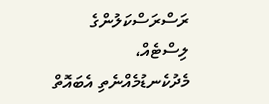ރަސްރަސްކަލުންގެ ލިސްޓެއް، މެދުކެނޑުމެއްނެތި އެބައޮތް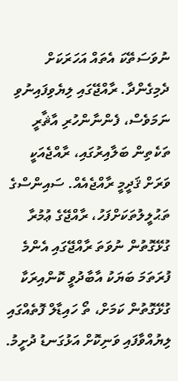ނުވަސަތޭކަ އެތައް އަހަރަކަށް ދެމިގެންދާ. ރާއްޖޭގައި ލިޔެވިފައިނުވި ނަމަވެސް، ފެންނާންހުރި އާޘާރީ ތަކެތިން ބަލާއިރުގައި، ރާއްޖެއަކީ ވަރަށް ޤަދީމީ ރާއްޖެއެއް. ސައިންސްގެ ތަޙުލީލުތަކަށްފަހު، ރާއްޖޭގެ ޢުމުރާ ގުޅޭގޮތުން ނުވަތަ ރާއްޖޭގައި އެންމެ ފުރަތަމަ ބަޔަކު އާބާދުވީ ކޮންއިރަކާ ގުޅޭގޮތުން ކަމަށް، ތޯ ހައިޑާލް ފޮތެއްގައި ލިޔުއްވާފައި ވަނިކޮށް އަޅުގަނޑު ދުށީމު.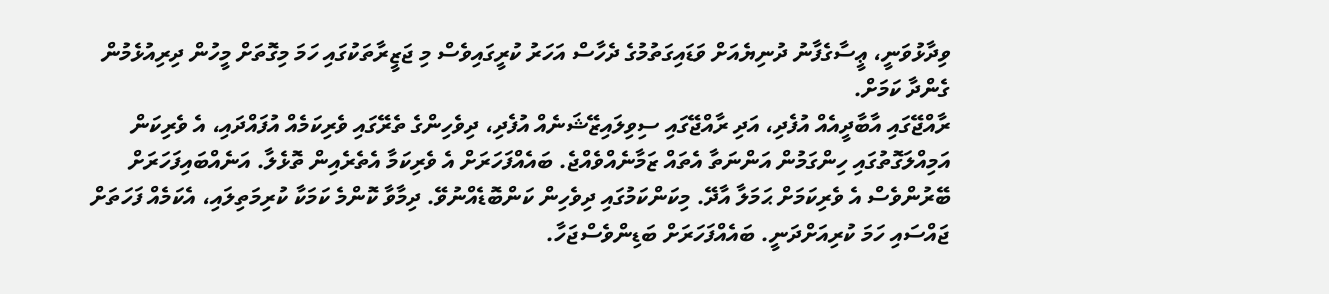ވިދާޅުވަނީ، ޢީސާގެފާނު ދުނިޔެއަށް ވަޑައިގަތުމުގެ ދެހާސް އަހަރު ކުރީގައިވެސް މި ޖަޒީރާތަކުގައި ހަމަ މިގޮތަށް މީހުން ދިރިއުޅެމުން ގެންދާ ކަމަށް.
ރާއްޖޭގައި އާބާދީއެއް އުފެދި، އަދި ރާއްޖޭގައި ސިވިލައިޒޭޝަނެއް އުފެދި، ދިވެހިންގެ ތެރޭގައި ވެރިކަމެއް އުފައްދައި، އެ ވެރިކަން އަމިއްލަގޮތުގައި ހިންގަމުން އަންނަތާ އެތައް ޒަމާނެއްވެއްޖެ. ބައެއްފަހަރަށް އެ ވެރިކަމާ އެތެރެއިން ތޮޅެލާ. އަނެއްބައިފަހަރަށް ބޭރުންވެސް އެ ވެރިކަމަށް ޙަމަލާ އާދޭ. މިކަންކަމުގައި ދިވެހިން ކަންބޮޑެއްނުވޭ. ދިމާވާ ކޮންމެ ކަމަކާ ކުރިމަތިލައި، އެކަމެއް ފަހަތަށް ޖައްސައި ހަމަ ކުރިއަށްދަނީ. ބައެއްފަހަރަށް ބަޑިންވެސްޖަހާ.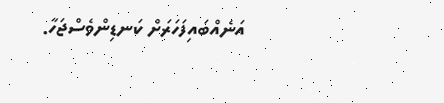އަނެއްބައިފަހަރަށް ކަނޑިންވެސްޖަހާ.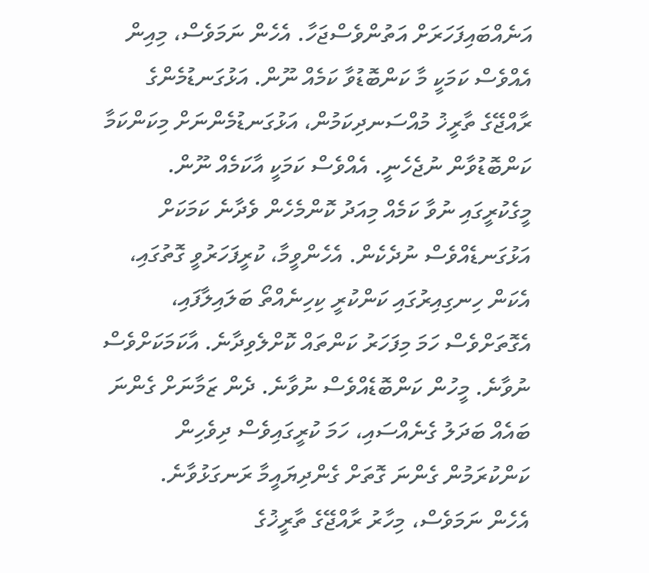އަނެއްބައިފަހަރަށް އަތުންވެސްޖަހާ. އެހެން ނަމަވެސް، މިއިން އެއްވެސް ކަމަކީ މާ ކަންބޮޑުވާ ކަމެއް ނޫން. އަޅުގަނޑުމެންގެ ރާއްޖޭގެ ތާރީޚު މުއްސަނދިކަމުން، އަޅުގަނޑުމެންނަށް މިކަންކަމާ ކަންބޮޑުވާން ނުޖެހެނީ. އެއްވެސް ކަމަކީ އާކަމެއް ނޫން. މީގެކުރީގައި ނުވާ ކަމެއް މިއަދު ކޮންމެހެން ވެދާނެ ކަމަކަށް އަޅުގަނޑެއްވެސް ނުދެކެން. އެހެންވީމާ، ކުރީފަހަރުވީ ގޮތުގައި، އެކަން ހިނގިއިރުގައި ކަންކުރީ ކިހިނެއްތޯ ބަލައިލާފައި، އެގޮތަށްވެސް ހަމަ މިފަހަރު ކަންތައް ކޮށްލެވިދާނެ. އާކަމަކަށްވެސް ނުވާނެ. މީހުން ކަންބޮޑެއްވެސް ނުވާނެ. ދެން ޒަމާނަށް ގެންނަ ބައެއް ބަދަލު ގެނެއްސައި، ހަމަ ކުރީގައިވެސް ދިވެހިން ކަންކުރަމުން ގެންނަ ގޮތަށް ގެންދިޔައީމާ ރަނގަޅުވާނެ.
އެހެން ނަމަވެސް، މިހާރު ރާއްޖޭގެ ތާރީޚުގެ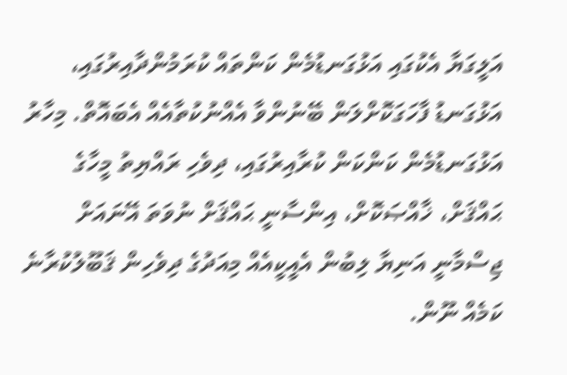އަލީގަޔާ އެކުގައި އަޅުގަނޑުމެން ކަންތައް ކުރަމުންދާއިރުގައި، އަޅުގަނޑު ފާހަގަކޮށްލަން ބޭނުންވާ އެއްނުކުތާއެއް އެބައޮތް. މިހާރު އަޅުގަނޑުމެން ކަންކަން ކުރާއިރުގައި، ދިވެހި ރައްޔިތު މީހާގެ ޙައްޤަށް، ޚާއްޞަކޮށް، އިންސާނީ ޙައްޤަށް ނުވަތަ އޭނައަށް ޖިސްމާނީ އަނިޔާ ލިބުން އެއީކީއެއް މިއަދުގެ ދިވެހިން ޤަބޫލުކުރާނެ ކަމެއް ނޫން.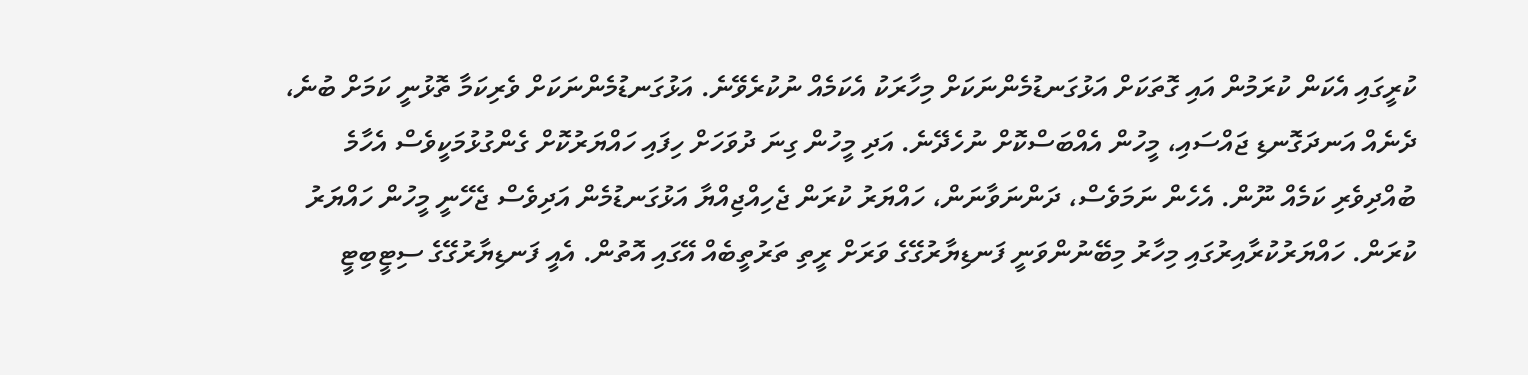ކުރީގައި އެކަން ކުރަމުން އައި ގޮތަކަށް އަޅުގަނޑުމެންނަކަށް މިހާރަކު އެކަމެއް ނުކުރެވޭނެ. އަޅުގަނޑުމެންނަކަށް ވެރިކަމާ ތޮޅުނީ ކަމަށް ބުނެ، ދެނެއް އަނދަގޮނޑި ޖައްސައި، މީހުން އެއްބަސްކޮށް ނުހެދޭނެ. އަދި މީހުން ގިނަ ދުވަހަށް ހިފައި ހައްޔަރުކޮށް ގެންގުޅުމަކީވެސް އެހާމެ ބުއްދިވެރި ކަމެއް ނޫން. އެހެން ނަމަވެސް، ދަންނަވާނަން، ހައްޔަރު ކުރަން ޖެހިއްޖިއްޔާ އަޅުގަނޑުމެން އަދިވެސް ޖެހޭނީ މީހުން ހައްޔަރު ކުރަން. ހައްޔަރުކުރާއިރުގައި މިހާރު މިބޭނުންވަނީ ފަނޑިޔާރުގޭގެ ވަރަށް ރީތި ތަރުތީބެއް އޭގައި އޮތުން. އެއީ ފަނޑިޔާރުގޭގެ ސިޓީބިޓީ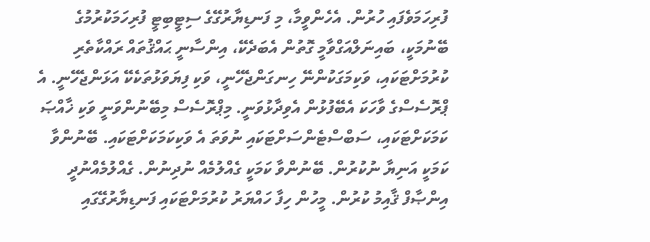ފުރިހަމަވެފައި ހުރުން. އެހެންވީމާ، މި ފަނޑިޔާރުގޭގެ ސިޓީބިޓީ ފުރިހަމަކުރުމުގެ ބޭނުމަކީ، ބައިނަލްއަގްވާމީ ގޮތުން އެބަދެކޭ، އިންސާނީ ޙައްޤުތައް ރައްކާތެރި ކުރުމަށްޓަކައި، ވަކިމަގަކުންނޭ ހިނގަންޖެހޭނީ، ވަކި ފިޔަވަޅުތަކެކޭ އަޅަންޖެހޭނީ. އެ ޕްރޮސެސްގެ ވާހަކަ އެބޭފުޅުން އެވިދާޅުވަނީ. މިޕްރޮސެސް މިބޭނުންވަނީ ވަކި ޚާއްޞަ ކަމަކަށްޓަކައި، ސަބްސްޓެންސަށްޓަކައި ނުވަތަ އެ ވަކިކަމަކަށްޓަކައި. ބޭނުންވާ ކަމަކީ އަނިޔާ ނުކުރުން. ބޭނުންވާ ކަމަކީ ގެއްލުމެއް ނުދިނުން. ގެއްލުމެއްނުދީ އިންޞާފް ޤާއިމު ކުރުން. މީހުން ހިފާ ހައްޔަރު ކުރުމަށްޓަކައި ފަނޑިޔާރުގޭގައި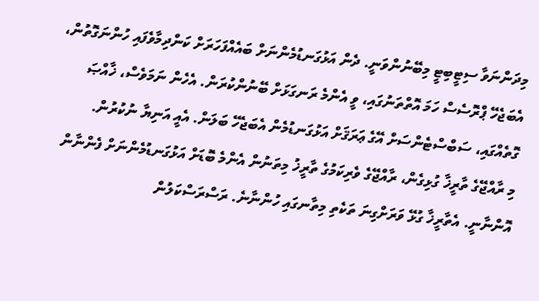މިދަންނަވާ ސިޓީބިޓީ މިބޭނުންވަނީ. ދެން އަޅުގަނޑުމެންނަށް ބައެއްފަހަރަށް ކަންދިމާވެފައި ހުންނަގޮތުން، އެބަޖެހޭ ޕްރޮސެސް ހަމަ އޮތްތަނުގައި، ވީ އެންމެ ރަނގަޅަށް ބޭނުންކުރަން. އެހެން ނަމަވެސް، ޚާއްޞަ ގޮތެއްގައި، ސަބްސްޓެންސަށް އޭގެ ޢަރަޤަށް އަޅުގަނޑުމެން އެބަޖެހޭ ބަލަން. އެއީ އަނިޔާ ނުކުރުން.
މި ރާއްޖޭގެ ތާރީޚާ ގުޅިގެން، ރާއްޖޭގެ ވެރިކަމުގެ ތާރީޚު މިތަނުން އެންމެ ބޮޑަށް އަޅުގަނޑުމެންނަށް ފެންނާން އޮންނާނީ. އެތާރީޚާ ގުޅޭ ވަރަށްގިނަ ތަކެތި މިތާނގައި ހުންނާނެ. ރަސްރަސްކަލުން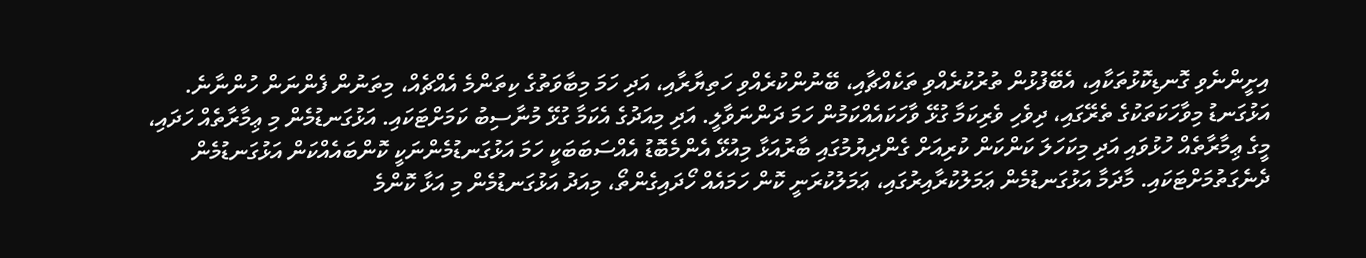އިށީންނެވި ގޮނޑިކޮޅުތަކާއި، އެބޭފުޅުން ތުރުކުރެއްވި ތަކެއްޗާއި، ބޭނުންކުރެއްވި ހަތިޔާރާއި، އަދި ހަމަ މިބާވަތުގެ ކިތަންމެ އެއްޗެއް، މިތަނުން ފެންނަން ހުންނާނެ.
އަޅުގަނޑު މިވާހަކަތަކުގެ ތެރޭގައި، ދިވެހި ވެރިކަމާ ގުޅޭ ވާހަކައެއްކަމުން ހަމަ ދަންނަވާލީ. އަދި މިއަދުގެ އެކަމާ ގުޅޭ މުނާސިބު ކަމަށްޓަކައި. އަޅުގަނޑުމެން މި ޢިމާރާތެއް ހަދައި، މީގެ ޢިމާރާތެއް ހުޅުވައި އަދި މިކަހަލަ ކަންކަން ކުރިއަށް ގެންދިޔުމުގައި ބާރުއަޅާ މިއުޅޭ އެންމެބޮޑު އެއްސަބަބަކީ ހަމަ އަޅުގަނޑުމެންނަކީ ކޮންބައެއްކަން އަޅުގަނޑުމެން ދެނެގަތުމަށްޓަކައި. މާދަމާ އަޅުގަނޑުމެން ޢަމަލުކުރާއިރުގައި، ޢަމަލުކުރަނީ ކޮން ހަމައެއް ހޯދައިގެންތޯ، މިއަދު އަޅުގަނޑުމެން މި އަޅާ ކޮންމެ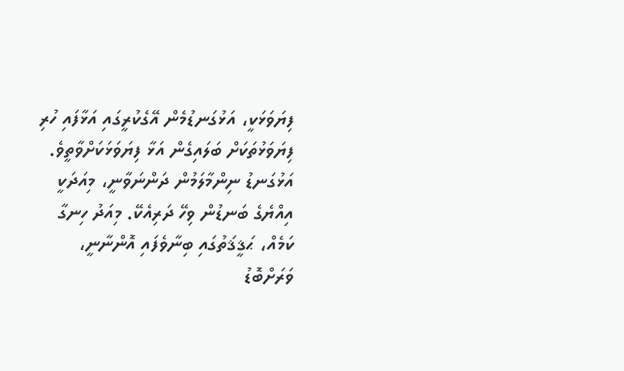ފިޔަވަޅަކީ، އަޅުގަނޑުމެން އޭގެކުރީގައި އަޅާފައި ހުރި ފިޔަވަޅުތަކަށް ބަލައިގެން އަޅާ ފިޔަވަޅަކަށްވާތީވެ.
އަޅުގަނޑު ނިންމާލަމުން ދަންނަވާނީ، މިއަދަކީ އިއްޔެގެ ބަނޑުން ވިހޭ ދަރިއެކޭ. މިއަދު ހިނގާ ކަމެއް، ޙަޤީޤަތުގައި ބިނާވެފައި އޮންނާނީ، ވަރަށްބޮޑު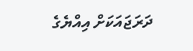ދަރަޖައަކަށް އިއްޔެގެ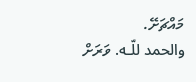މައްޗަށޭ.
والحمد للّـه. ވަރަށް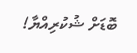ބޮޑަށް ޝުކުރިއްޔާ!